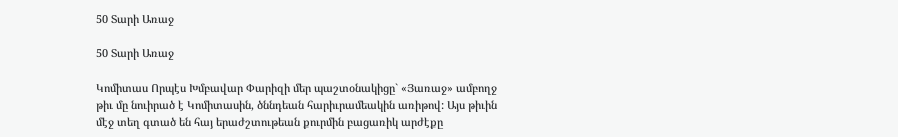50 Տարի Առաջ

50 Տարի Առաջ

Կոմիտաս Որպէս Խմբավար Փարիզի մեր պաշտօնակիցը` «Յառաջ» ամբողջ թիւ մը նուիրած է Կոմիտասին, ծննդեան հարիւրամեակին առիթով: Այս թիւին մէջ տեղ գտած են հայ երաժշտութեան քուրմին բացառիկ արժէքը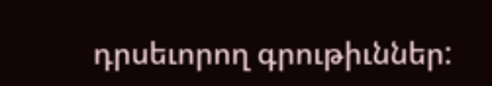դրսեւորող գրութիւններ: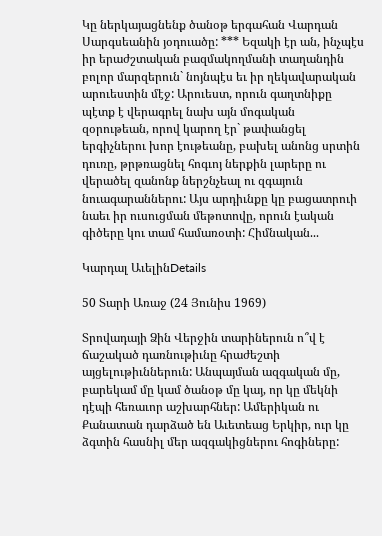Կը ներկայացնենք ծանօթ երգահան Վարդան Սարգսեանին յօդուածը: *** Եզակի էր ան, ինչպէս իր երաժշտական բազմակողմանի տաղանդին բոլոր մարզերուն` նոյնպէս եւ իր ղեկավարական արուեստին մէջ: Արուեստ, որուն գաղտնիքը պէտք է վերագրել նախ այն մոգական զօրութեան, որով կարող էր` թափանցել երգիչներու խոր էութեանը, բախել անոնց սրտին դուռը, թրթռացնել հոգւոյ ներքին լարերը ու վերածել զանոնք ներշնչեալ ու զգայուն նուագարաններու: Այս արդիւնքը կը բացատրուի նաեւ իր ուսուցման մեթոտովը, որուն էական գիծերը կու տամ համառօտի: Հիմնական...

Կարդալ ԱւելինDetails

50 Տարի Առաջ (24 Յունիս 1969)

Տրովադայի Ձին Վերջին տարիներուն ո՞վ է ճաշակած դառնութիւնը հրաժեշտի այցելութիւններուն: Անպայման ազգական մը, բարեկամ մը կամ ծանօթ մը կայ, որ կը մեկնի դէպի հեռաւոր աշխարհներ: Ամերիկան ու Քանատան դարձած են Աւետեաց Երկիր, ուր կը ձգտին հասնիլ մեր ազգակիցներու հոգիները: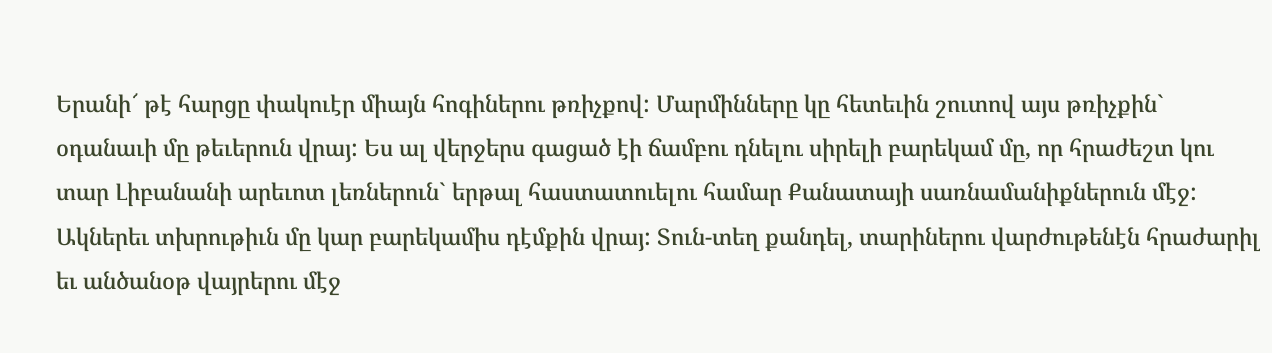Երանի՜ թէ հարցը փակուէր միայն հոգիներու թռիչքով: Մարմինները կը հետեւին շուտով այս թռիչքին` օդանաւի մը թեւերուն վրայ: Ես ալ վերջերս գացած էի ճամբու դնելու սիրելի բարեկամ մը, որ հրաժեշտ կու տար Լիբանանի արեւոտ լեռներուն` երթալ հաստատուելու համար Քանատայի սառնամանիքներուն մէջ: Ակներեւ տխրութիւն մը կար բարեկամիս դէմքին վրայ: Տուն-տեղ քանդել, տարիներու վարժութենէն հրաժարիլ եւ անծանօթ վայրերու մէջ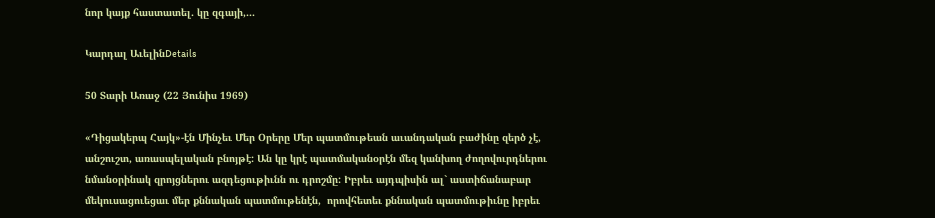նոր կայք հաստատել. կը զգայի,...

Կարդալ ԱւելինDetails

50 Տարի Առաջ (22 Յունիս 1969)

«Դիցակերպ Հայկ»-էն Մինչեւ Մեր Օրերը Մեր պատմութեան աւանդական բաժինը զերծ չէ, անշուշտ, առասպելական բնոյթէ: Ան կը կրէ պատմականօրէն մեզ կանխող ժողովուրդներու նմանօրինակ զրոյցներու ազդեցութիւնն ու դրոշմը: Իբրեւ այդպիսին ալ` աստիճանաբար մեկուսացուեցաւ մեր քննական պատմութենէն,  որովհետեւ քննական պատմութիւնը իբրեւ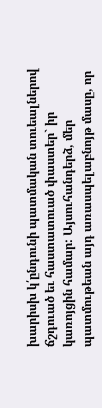խարիսխ կ՛ընդունի պատմական տուեալներով ճշդուած եւ հաստատուած փաստեր` իր կառոյցին համար: Այսուհանդերձ, մեր պատմութեան այդ առասպելաբնոյթ մասը, որ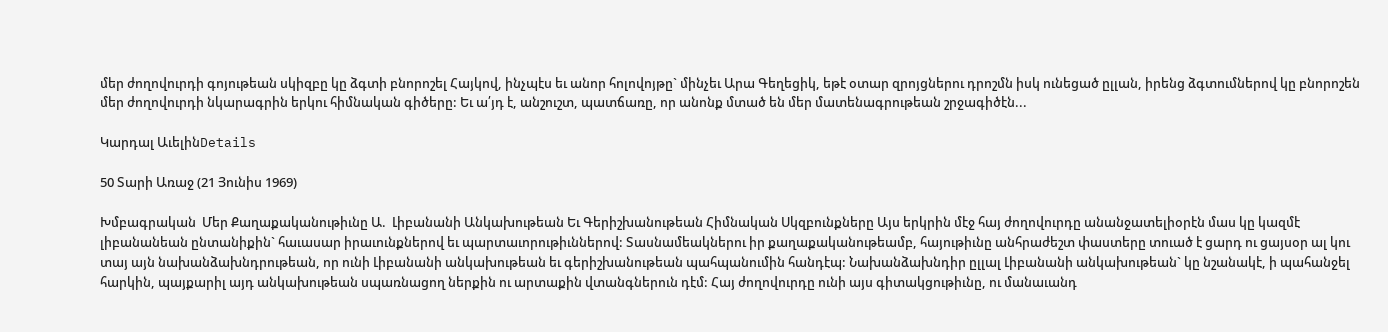մեր ժողովուրդի գոյութեան սկիզբը կը ձգտի բնորոշել Հայկով, ինչպէս եւ անոր հոլովոյթը` մինչեւ Արա Գեղեցիկ, եթէ օտար զրոյցներու դրոշմն իսկ ունեցած ըլլան, իրենց ձգտումներով կը բնորոշեն մեր ժողովուրդի նկարագրին երկու հիմնական գիծերը: Եւ ա՛յդ է, անշուշտ, պատճառը, որ անոնք մտած են մեր մատենագրութեան շրջագիծէն...

Կարդալ ԱւելինDetails

50 Տարի Առաջ (21 Յունիս 1969)

Խմբագրական  Մեր Քաղաքականութիւնը Ա.  Լիբանանի Անկախութեան Եւ Գերիշխանութեան Հիմնական Սկզբունքները Այս երկրին մէջ հայ ժողովուրդը անանջատելիօրէն մաս կը կազմէ լիբանանեան ընտանիքին` հաւասար իրաւունքներով եւ պարտաւորութիւններով: Տասնամեակներու իր քաղաքականութեամբ, հայութիւնը անհրաժեշտ փաստերը տուած է ցարդ ու ցայսօր ալ կու տայ այն նախանձախնդրութեան, որ ունի Լիբանանի անկախութեան եւ գերիշխանութեան պահպանումին հանդէպ: Նախանձախնդիր ըլլալ Լիբանանի անկախութեան` կը նշանակէ, ի պահանջել հարկին, պայքարիլ այդ անկախութեան սպառնացող ներքին ու արտաքին վտանգներուն դէմ: Հայ ժողովուրդը ունի այս գիտակցութիւնը, ու մանաւանդ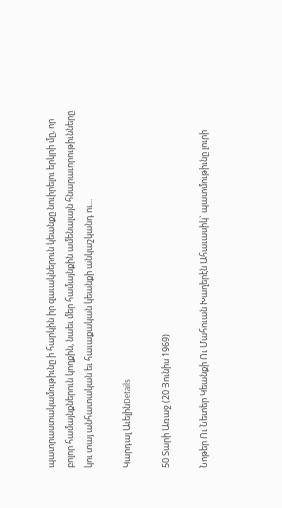պատրաստակամութիւնը ի հարկին իր զաւակներուն կեանքը նուիրելու երկրի մը, որ բոլոր համայնքներուն կողքին, նաեւ մեր համայնքին ամենալայն հնարաւորութիւնները կու տայ անհատական եւ հաւաքական կեանքի անկաշկանդ ու...

Կարդալ ԱւելինDetails

50 Տարի Առաջ (20 Յունիս 1969)

Նոթեր Ու Նետեր Կեանքի Ու Մահուան Խաղերէն Ահաւասիկ` պատմութիւնը լուրի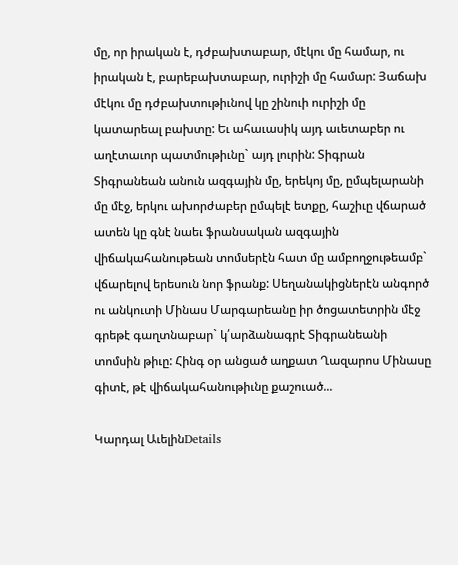մը, որ իրական է, դժբախտաբար, մէկու մը համար, ու իրական է, բարեբախտաբար, ուրիշի մը համար: Յաճախ մէկու մը դժբախտութիւնով կը շինուի ուրիշի մը կատարեալ բախտը: Եւ ահաւասիկ այդ աւետաբեր ու աղէտաւոր պատմութիւնը` այդ լուրին: Տիգրան Տիգրանեան անուն ազգային մը, երեկոյ մը, ըմպելարանի մը մէջ, երկու ախորժաբեր ըմպելէ ետքը, հաշիւը վճարած ատեն կը գնէ նաեւ ֆրանսական ազգային  վիճակահանութեան տոմսերէն հատ մը ամբողջութեամբ` վճարելով երեսուն նոր ֆրանք: Սեղանակիցներէն անգործ ու անկուտի Մինաս Մարգարեանը իր ծոցատետրին մէջ գրեթէ գաղտնաբար` կ՛արձանագրէ Տիգրանեանի տոմսին թիւը: Հինգ օր անցած աղքատ Ղազարոս Մինասը գիտէ, թէ վիճակահանութիւնը քաշուած...

Կարդալ ԱւելինDetails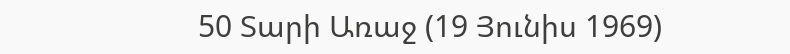50 Տարի Առաջ (19 Յունիս 1969)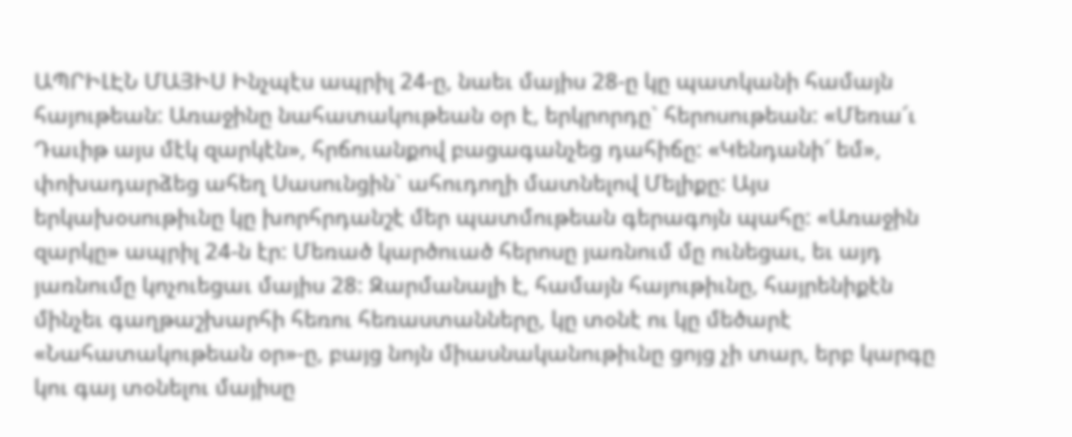ԱՊՐԻԼԷՆ ՄԱՅԻՍ Ինչպէս ապրիլ 24-ը, նաեւ մայիս 28-ը կը պատկանի համայն հայութեան: Առաջինը նահատակութեան օր է, երկրորդը` հերոսութեան: «Մեռա՜ւ Դաւիթ այս մէկ զարկէն», հրճուանքով բացագանչեց դահիճը: «Կենդանի՜ եմ», փոխադարձեց ահեղ Սասունցին` ահուդողի մատնելով Մելիքը: Այս երկախօսութիւնը կը խորհրդանշէ մեր պատմութեան գերագոյն պահը: «Առաջին զարկը» ապրիլ 24-ն էր: Մեռած կարծուած հերոսը յառնում մը ունեցաւ, եւ այդ յառնումը կոչուեցաւ մայիս 28: Զարմանալի է, համայն հայութիւնը, հայրենիքէն մինչեւ գաղթաշխարհի հեռու հեռաստանները, կը տօնէ ու կը մեծարէ «Նահատակութեան օր»-ը, բայց նոյն միասնականութիւնը ցոյց չի տար, երբ կարգը կու գայ տօնելու մայիսը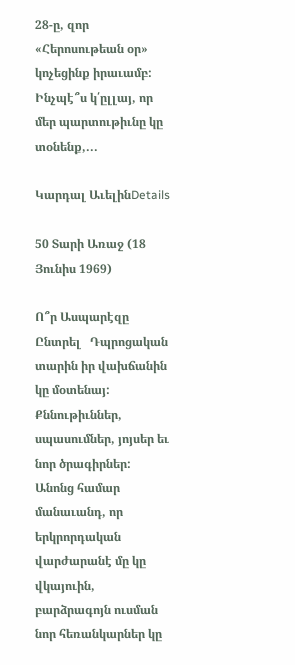28-ը, զոր «Հերոսութեան օր» կոչեցինք իրաւամբ: Ինչպէ՞ս կ՛ըլլայ, որ մեր պարտութիւնը կը տօնենք,...

Կարդալ ԱւելինDetails

50 Տարի Առաջ (18 Յունիս 1969)

Ո՞ր Ասպարէզը Ընտրել   Դպրոցական տարին իր վախճանին կը մօտենայ: Քննութիւններ, սպասումներ, յոյսեր եւ նոր ծրագիրներ: Անոնց համար մանաւանդ, որ երկրորդական վարժարանէ մը կը վկայուին, բարձրագոյն ուսման նոր հեռանկարներ կը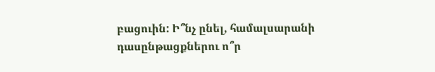բացուին: Ի՞նչ ընել, համալսարանի դասընթացքներու ո՞ր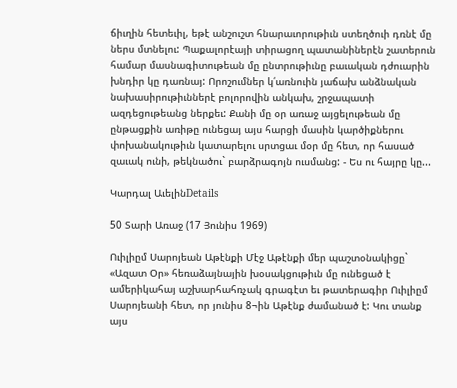ճիւղին հետեւիլ, եթէ անշուշտ հնարաւորութիւն ստեղծուի դռնէ մը ներս մտնելու: Պաքալորէայի տիրացող պատանիներէն շատերուն համար մասնագիտութեան մը ընտրութիւնը բաւական դժուարին խնդիր կը դառնայ: Որոշումներ կ՛առնուին յաճախ անձնական նախասիրութիւններէ բոլորովին անկախ, շրջապատի ազդեցութեանց ներքեւ: Քանի մը օր առաջ այցելութեան մը ընթացքին առիթը ունեցայ այս հարցի մասին կարծիքներու փոխանակութիւն կատարելու սրտցաւ մօր մը հետ, որ հասած զաւակ ունի, թեկնածու` բարձրագոյն ուսմանց: - Ես ու հայրը կը...

Կարդալ ԱւելինDetails

50 Տարի Առաջ (17 Յունիս 1969)

Ուիլիըմ Սարոյեան Աթէնքի Մէջ Աթէնքի մեր պաշտօնակիցը` «Ազատ Օր» հեռաձայնային խօսակցութիւն մը ունեցած է ամերիկահայ աշխարհահռչակ գրագէտ եւ թատերագիր Ուիլիըմ Սարոյեանի հետ, որ յունիս 8¬ին Աթէնք ժամանած է: Կու տանք այս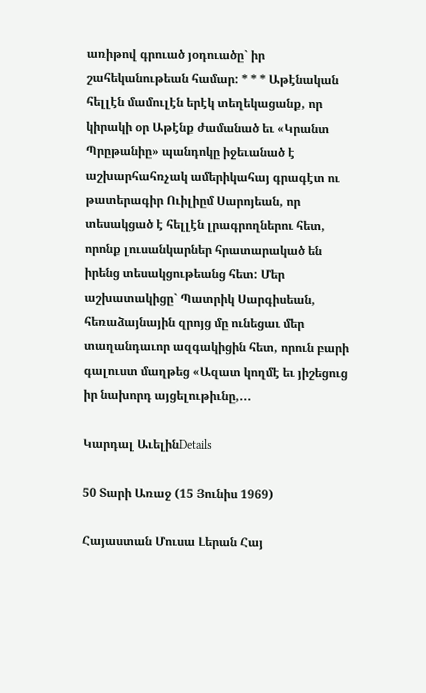առիթով գրուած յօդուածը` իր շահեկանութեան համար: * * * Աթէնական հելլէն մամուլէն երէկ տեղեկացանք, որ կիրակի օր Աթէնք ժամանած եւ «Կրանտ Պրըթանիը» պանդոկը իջեւանած է աշխարհահռչակ ամերիկահայ գրագէտ ու թատերագիր Ուիլիըմ Սարոյեան, որ տեսակցած է հելլէն լրագրողներու հետ, որոնք լուսանկարներ հրատարակած են իրենց տեսակցութեանց հետ: Մեր աշխատակիցը` Պատրիկ Սարգիսեան, հեռաձայնային զրոյց մը ունեցաւ մեր տաղանդաւոր ազգակիցին հետ, որուն բարի գալուստ մաղթեց «Ազատ կողմէ եւ յիշեցուց իր նախորդ այցելութիւնը,...

Կարդալ ԱւելինDetails

50 Տարի Առաջ (15 Յունիս 1969)

Հայաստան Մուսա Լերան Հայ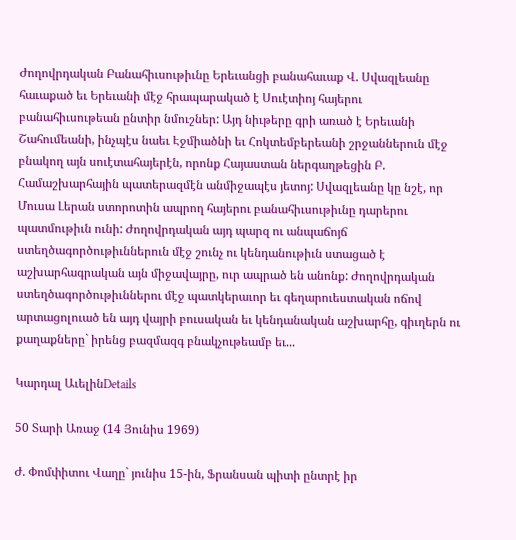Ժողովրդական Բանահիւսութիւնը Երեւանցի բանահաւաք Վ. Սվազլեանը հաւաքած եւ Երեւանի մէջ հրապարակած է Սուէտիոյ հայերու բանահիւսութեան ընտիր նմուշներ: Այդ նիւթերը գրի առած է Երեւանի Շահումեանի, ինչպէս նաեւ Էջմիածնի եւ Հոկտեմբերեանի շրջաններուն մէջ բնակող այն սուէտահայերէն, որոնք Հայաստան ներգաղթեցին Բ. Համաշխարհային պատերազմէն անմիջապէս յետոյ: Սվազլեանը կը նշէ, որ Մուսա Լերան ստորոտին ապրող հայերու բանահիւսութիւնը դարերու պատմութիւն ունի: Ժողովրդական այդ պարզ ու անպաճոյճ ստեղծագործութիւններուն մէջ շունչ ու կենդանութիւն ստացած է աշխարհագրական այն միջավայրը, ուր ապրած են անոնք: Ժողովրդական ստեղծագործութիւններու մէջ պատկերաւոր եւ գեղարուեստական ոճով արտացոլուած են այդ վայրի բուսական եւ կենդանական աշխարհը, գիւղերն ու քաղաքները` իրենց բազմազգ բնակչութեամբ եւ...

Կարդալ ԱւելինDetails

50 Տարի Առաջ (14 Յունիս 1969)

Ժ. Փոմփիտու Վաղը` յունիս 15-ին, Ֆրանսան պիտի ընտրէ իր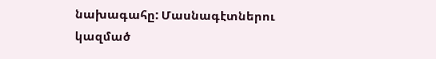նախագահը: Մասնագէտներու կազմած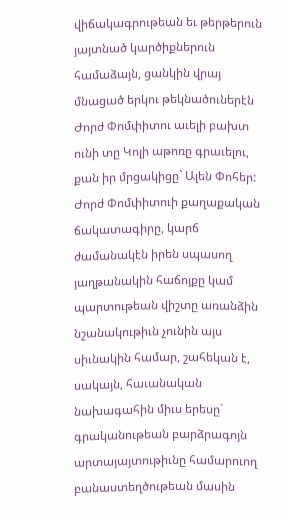վիճակագրութեան եւ թերթերուն յայտնած կարծիքներուն համաձայն, ցանկին վրայ մնացած երկու թեկնածուներէն Ժորժ Փոմփիտու աւելի բախտ ունի տը Կոլի աթոռը գրաւելու, քան իր մրցակիցը` Ալեն Փոհեր: Ժորժ Փոմփիտուի քաղաքական ճակատագիրը, կարճ ժամանակէն իրեն սպասող յաղթանակին հաճոյքը կամ պարտութեան վիշտը առանձին նշանակութիւն չունին այս սիւնակին համար, շահեկան է, սակայն, հաւանական նախագահին միւս երեսը` գրականութեան բարձրագոյն արտայայտութիւնը համարուող բանաստեղծութեան մասին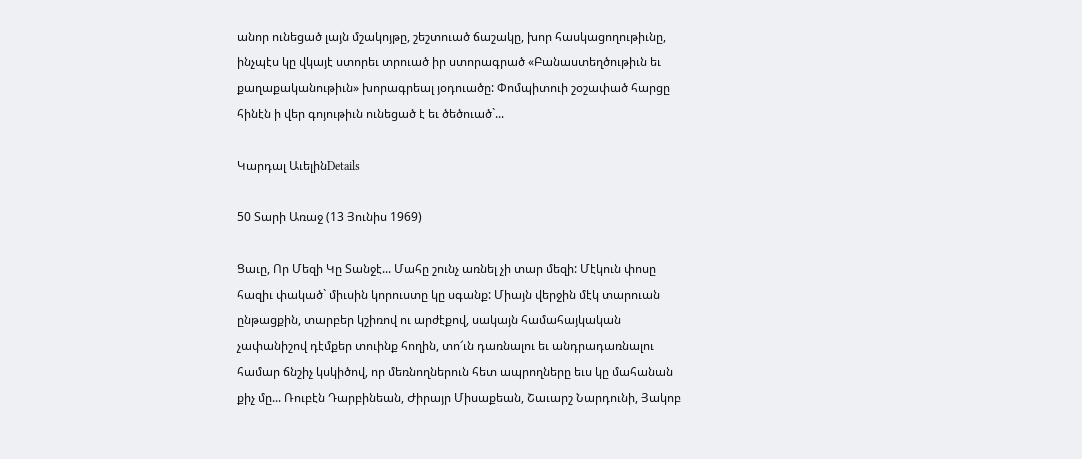անոր ունեցած լայն մշակոյթը, շեշտուած ճաշակը, խոր հասկացողութիւնը, ինչպէս կը վկայէ ստորեւ տրուած իր ստորագրած «Բանաստեղծութիւն եւ քաղաքականութիւն» խորագրեալ յօդուածը: Փոմպիտուի շօշափած հարցը հինէն ի վեր գոյութիւն ունեցած է եւ ծեծուած`...

Կարդալ ԱւելինDetails

50 Տարի Առաջ (13 Յունիս 1969)

Ցաւը, Որ Մեզի Կը Տանջէ... Մահը շունչ առնել չի տար մեզի: Մէկուն փոսը հազիւ փակած` միւսին կորուստը կը սգանք: Միայն վերջին մէկ տարուան ընթացքին, տարբեր կշիռով ու արժէքով, սակայն համահայկական չափանիշով դէմքեր տուինք հողին, տո՜ւն դառնալու եւ անդրադառնալու համար ճնշիչ կսկիծով, որ մեռնողներուն հետ ապրողները եւս կը մահանան քիչ մը... Ռուբէն Դարբինեան, Ժիրայր Միսաքեան, Շաւարշ Նարդունի, Յակոբ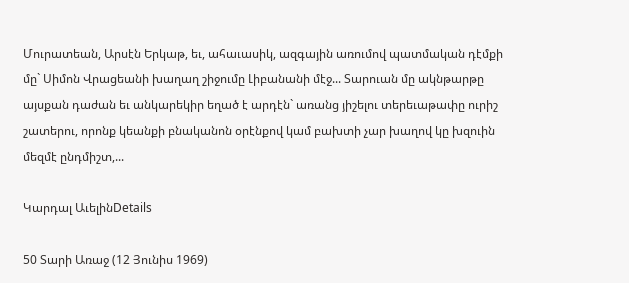Մուրատեան, Արսէն Երկաթ, եւ, ահաւասիկ, ազգային առումով պատմական դէմքի մը` Սիմոն Վրացեանի խաղաղ շիջումը Լիբանանի մէջ... Տարուան մը ակնթարթը այսքան դաժան եւ անկարեկիր եղած է արդէն` առանց յիշելու տերեւաթափը ուրիշ շատերու, որոնք կեանքի բնականոն օրէնքով կամ բախտի չար խաղով կը խզուին մեզմէ ընդմիշտ,...

Կարդալ ԱւելինDetails

50 Տարի Առաջ (12 Յունիս 1969)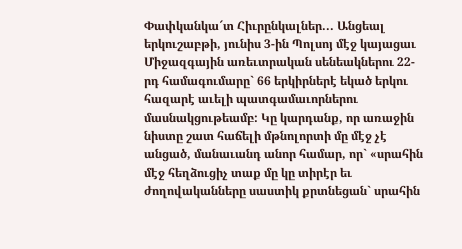Փափկանկա՜տ Հիւրընկալներ... Անցեալ երկուշաբթի, յունիս 3-ին Պոլսոյ մէջ կայացաւ Միջազգային առեւտրական սենեակներու 22-րդ համագումարը` 66 երկիրներէ եկած երկու հազարէ աւելի պատգամաւորներու մասնակցութեամբ: Կը կարդանք, որ առաջին նիստը շատ հաճելի մթնոլորտի մը մէջ չէ անցած, մանաւանդ անոր համար, որ` «սրահին մէջ հեղձուցիչ տաք մը կը տիրէր եւ ժողովականները սաստիկ քրտնեցան` սրահին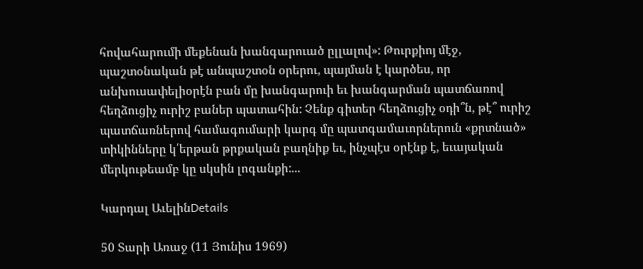հովահարումի մեքենան խանգարուած ըլլալով»: Թուրքիոյ մէջ, պաշտօնական թէ անպաշտօն օրերու, պայման է կարծես, որ անխուսափելիօրէն բան մը խանգարուի եւ խանգարման պատճառով հեղձուցիչ ուրիշ բաներ պատահին: Չենք գիտեր հեղձուցիչ օդի՞ն, թէ՞ ուրիշ պատճառներով համագումարի կարգ մը պատգամաւորներուն «քրտնած» տիկինները կ՛երթան թրքական բաղնիք եւ, ինչպէս օրէնք է, եւայական մերկութեամբ կը սկսին լոգանքի:...

Կարդալ ԱւելինDetails

50 Տարի Առաջ (11 Յունիս 1969)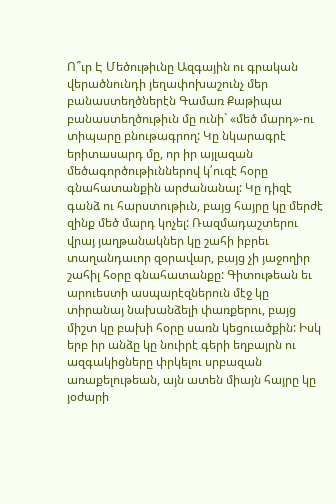Ո՞ւր Է Մեծութիւնը Ազգային ու գրական վերածնունդի յեղափոխաշունչ մեր բանաստեղծներէն Գամառ Քաթիպա բանաստեղծութիւն մը ունի` «մեծ մարդ»-ու տիպարը բնութագրող: Կը նկարագրէ երիտասարդ մը, որ իր այլազան մեծագործութիւններով կ՛ուզէ հօրը գնահատանքին արժանանալ: Կը դիզէ գանձ ու հարստութիւն, բայց հայրը կը մերժէ զինք մեծ մարդ կոչել: Ռազմադաշտերու վրայ յաղթանակներ կը շահի իբրեւ տաղանդաւոր զօրավար, բայց չի յաջողիր շահիլ հօրը գնահատանքը: Գիտութեան եւ արուեստի ասպարէզներուն մէջ կը տիրանայ նախանձելի փառքերու, բայց միշտ կը բախի հօրը սառն կեցուածքին: Իսկ երբ իր անձը կը նուիրէ գերի եղբայրն ու ազգակիցները փրկելու սրբազան առաքելութեան, այն ատեն միայն հայրը կը յօժարի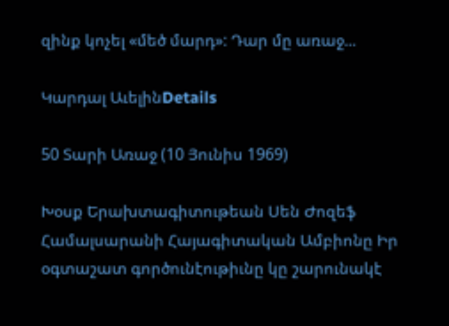զինք կոչել «մեծ մարդ»: Դար մը առաջ...

Կարդալ ԱւելինDetails

50 Տարի Առաջ (10 Յունիս 1969)

Խօսք Երախտագիտութեան Սեն Ժոզեֆ Համալսարանի Հայագիտական Ամբիոնը Իր օգտաշատ գործունէութիւնը կը շարունակէ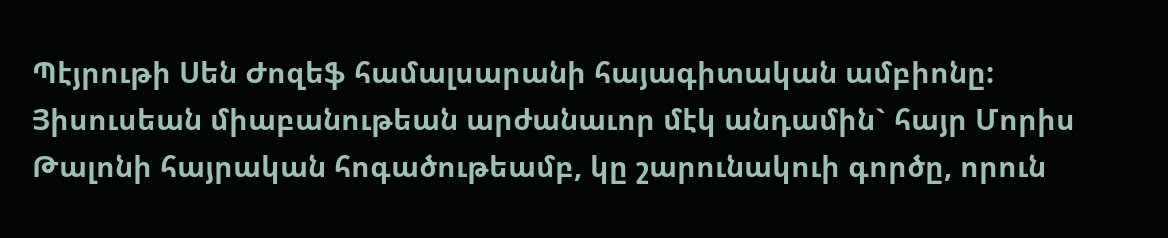Պէյրութի Սեն Ժոզեֆ համալսարանի հայագիտական ամբիոնը: Յիսուսեան միաբանութեան արժանաւոր մէկ անդամին` հայր Մորիս Թալոնի հայրական հոգածութեամբ, կը շարունակուի գործը, որուն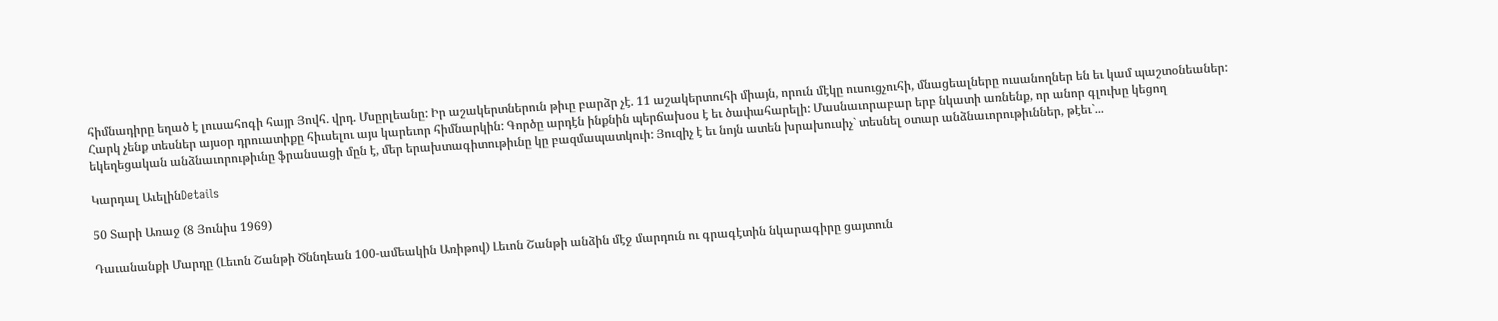հիմնադիրը եղած է լուսահոգի հայր Յովհ. վրդ. Մսըրլեանը: Իր աշակերտներուն թիւը բարձր չէ. 11 աշակերտուհի միայն, որուն մէկը ուսուցչուհի, մնացեալները ուսանողներ են եւ կամ պաշտօնեաներ: Հարկ չենք տեսներ այսօր դրուատիքը հիւսելու այս կարեւոր հիմնարկին: Գործը արդէն ինքնին պերճախօս է եւ ծափահարելի: Մասնաւորաբար երբ նկատի առնենք, որ անոր գլուխը կեցող եկեղեցական անձնաւորութիւնը ֆրանսացի մըն է, մեր երախտագիտութիւնը կը բազմապատկուի: Յուզիչ է եւ նոյն ատեն խրախուսիչ` տեսնել օտար անձնաւորութիւններ, թէեւ`...

Կարդալ ԱւելինDetails

50 Տարի Առաջ (8 Յունիս 1969)

Դաւանանքի Մարդը (Լեւոն Շանթի Ծննդեան 100-ամեակին Առիթով) Լեւոն Շանթի անձին մէջ մարդուն ու գրագէտին նկարագիրը ցայտուն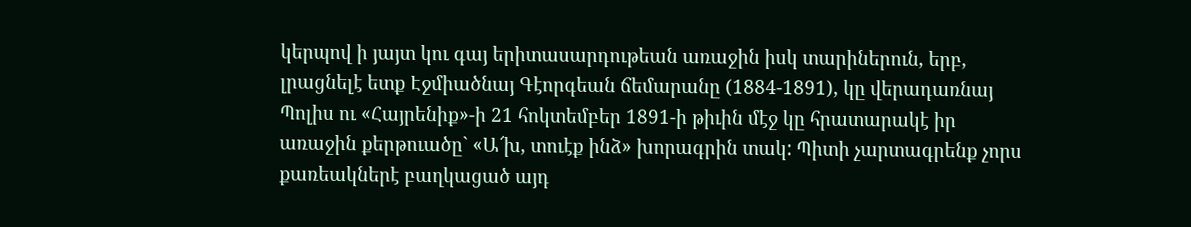կերպով ի յայտ կու գայ երիտասարդութեան առաջին իսկ տարիներուն, երբ, լրացնելէ ետք Էջմիածնայ Գէորգեան ճեմարանը (1884-1891), կը վերադառնայ Պոլիս ու «Հայրենիք»-ի 21 հոկտեմբեր 1891-ի թիւին մէջ կը հրատարակէ իր առաջին քերթուածը` «Ա՜խ, տուէք ինձ» խորագրին տակ: Պիտի չարտագրենք չորս քառեակներէ բաղկացած այդ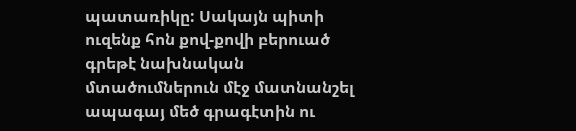պատառիկը: Սակայն պիտի ուզենք հոն քով-քովի բերուած գրեթէ նախնական մտածումներուն մէջ մատնանշել ապագայ մեծ գրագէտին ու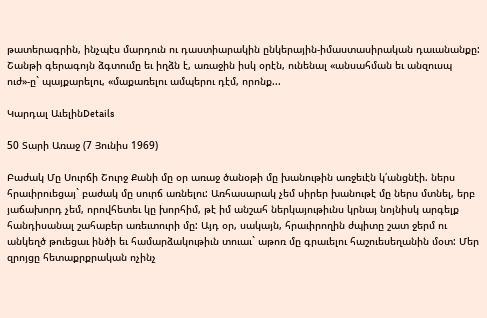թատերագրին, ինչպէս մարդուն ու դաստիարակին ընկերային-իմաստասիրական դաւանանքը: Շանթի գերագոյն ձգտումը եւ իղձն է, առաջին իսկ օրէն, ունենալ «անսահման եւ անզուսպ ուժ»-ը` պայքարելու, «մաքառելու ամպերու դէմ, որոնք...

Կարդալ ԱւելինDetails

50 Տարի Առաջ (7 Յունիս 1969)

Բաժակ Մը Սուրճի Շուրջ Քանի մը օր առաջ ծանօթի մը խանութին առջեւէն կ՛անցնէի. ներս հրաւիրուեցայ` բաժակ մը սուրճ առնելու: Առհասարակ չեմ սիրեր խանութէ մը ներս մտնել, երբ յաճախորդ չեմ, որովհետեւ կը խորհիմ, թէ իմ անշահ ներկայութիւնս կրնայ նոյնիսկ արգելք հանդիսանալ շահաբեր առեւտուրի մը: Այդ օր, սակայն, հրաւիրողին ժպիտը շատ ջերմ ու անկեղծ թուեցաւ ինծի եւ համարձակութիւն տուաւ` աթոռ մը գրաւելու հաշուեսեղանին մօտ: Մեր զրոյցը հետաքրքրական ոչինչ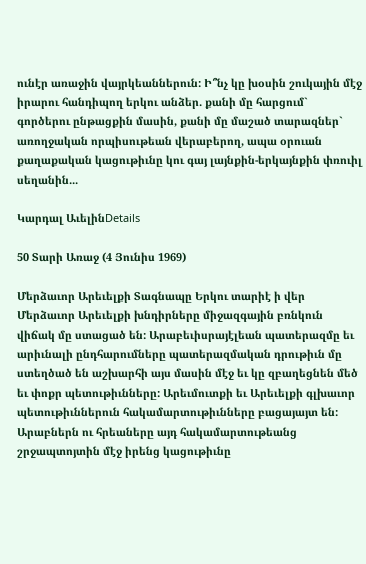ունէր առաջին վայրկեաններուն: Ի՞նչ կը խօսին շուկային մէջ իրարու հանդիպող երկու անձեր. քանի մը հարցում` գործերու ընթացքին մասին, քանի մը մաշած տարազներ` առողջական որպիսութեան վերաբերող, ապա օրուան քաղաքական կացութիւնը կու գայ լայնքին-երկայնքին փռուիլ սեղանին...

Կարդալ ԱւելինDetails

50 Տարի Առաջ (4 Յունիս 1969)

Մերձաւոր Արեւելքի Տագնապը Երկու տարիէ ի վեր Մերձաւոր Արեւելքի խնդիրները միջազգային բռնկուն վիճակ մը ստացած են: Արաբեւիսրայէլեան պատերազմը եւ արիւնալի ընդհարումները պատերազմական դրութիւն մը ստեղծած են աշխարհի այս մասին մէջ եւ կը զբաղեցնեն մեծ եւ փոքր պետութիւնները: Արեւմուտքի եւ Արեւելքի գլխաւոր պետութիւններուն հակամարտութիւնները բացայայտ են: Արաբներն ու հրեաները այդ հակամարտութեանց շրջապտոյտին մէջ իրենց կացութիւնը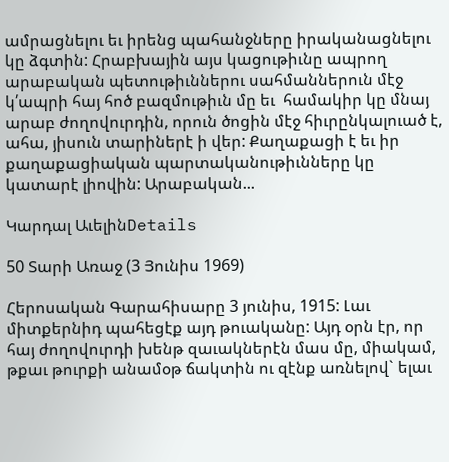ամրացնելու եւ իրենց պահանջները իրականացնելու կը ձգտին: Հրաբխային այս կացութիւնը ապրող արաբական պետութիւններու սահմաններուն մէջ կ՛ապրի հայ հոծ բազմութիւն մը եւ  համակիր կը մնայ արաբ ժողովուրդին, որուն ծոցին մէջ հիւրընկալուած է, ահա, յիսուն տարիներէ ի վեր: Քաղաքացի է եւ իր քաղաքացիական պարտականութիւնները կը կատարէ լիովին: Արաբական...

Կարդալ ԱւելինDetails

50 Տարի Առաջ (3 Յունիս 1969)

Հերոսական Գարահիսարը 3 յունիս, 1915: Լաւ միտքերնիդ պահեցէք այդ թուականը: Այդ օրն էր, որ հայ ժողովուրդի խենթ զաւակներէն մաս մը, միակամ, թքաւ թուրքի անամօթ ճակտին ու զէնք առնելով` ելաւ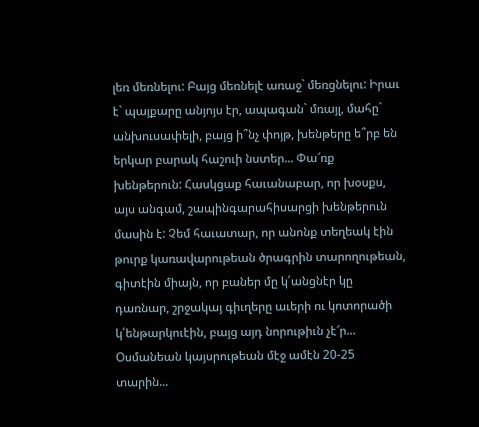լեռ մեռնելու: Բայց մեռնելէ առաջ` մեռցնելու: Իրաւ է` պայքարը անյոյս էր, ապագան` մռայլ, մահը` անխուսափելի, բայց ի՞նչ փոյթ, խենթերը ե՞րբ են երկար բարակ հաշուի նստեր... Փա՜ռք խենթերուն: Հասկցաք հաւանաբար, որ խօսքս, այս անգամ, շապինգարահիսարցի խենթերուն մասին է: Չեմ հաւատար, որ անոնք տեղեակ էին թուրք կառավարութեան ծրագրին տարողութեան, գիտէին միայն, որ բաներ մը կ՛անցնէր կը դառնար, շրջակայ գիւղերը աւերի ու կոտորածի կ՛ենթարկուէին, բայց այդ նորութիւն չէ՜ր... Օսմանեան կայսրութեան մէջ ամէն 20-25 տարին...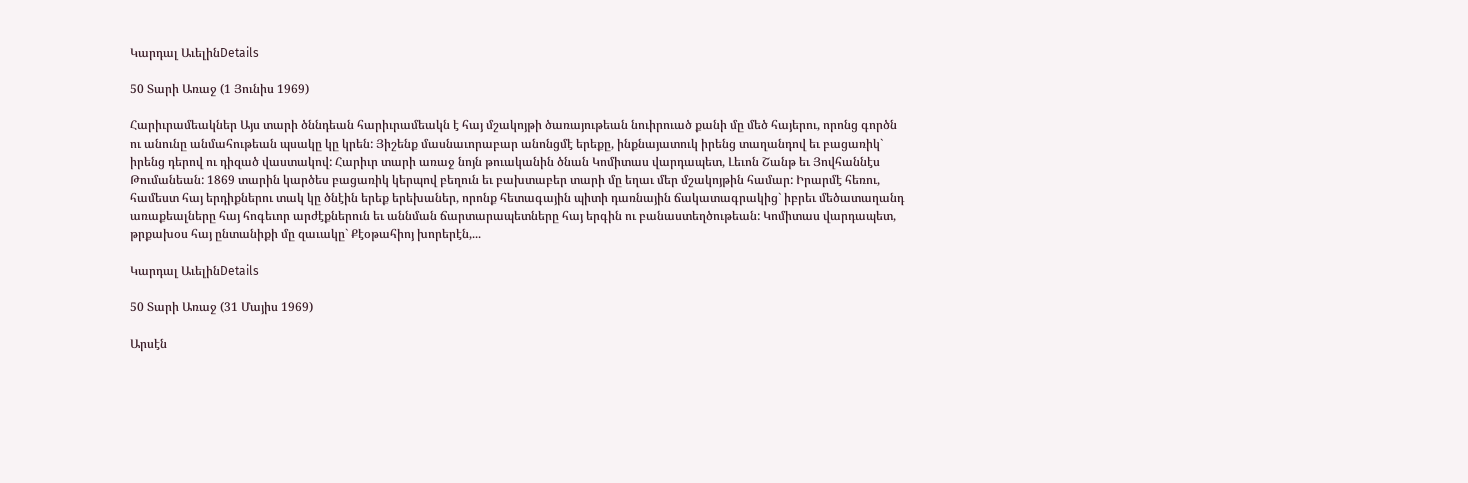Կարդալ ԱւելինDetails

50 Տարի Առաջ (1 Յունիս 1969)

Հարիւրամեակներ Այս տարի ծննդեան հարիւրամեակն է հայ մշակոյթի ծառայութեան նուիրուած քանի մը մեծ հայերու, որոնց գործն ու անունը անմահութեան պսակը կը կրեն: Յիշենք մասնաւորաբար անոնցմէ երեքը, ինքնայատուկ իրենց տաղանդով եւ բացառիկ` իրենց դերով ու դիզած վաստակով: Հարիւր տարի առաջ նոյն թուականին ծնան Կոմիտաս վարդապետ, Լեւոն Շանթ եւ Յովհաննէս Թումանեան: 1869 տարին կարծես բացառիկ կերպով բեղուն եւ բախտաբեր տարի մը եղաւ մեր մշակոյթին համար: Իրարմէ հեռու, համեստ հայ երդիքներու տակ կը ծնէին երեք երեխաներ, որոնք հետագային պիտի դառնային ճակատագրակից` իբրեւ մեծատաղանդ առաքեալները հայ հոգեւոր արժէքներուն եւ աննման ճարտարապետները հայ երգին ու բանաստեղծութեան: Կոմիտաս վարդապետ, թրքախօս հայ ընտանիքի մը զաւակը` Քէօթահիոյ խորերէն,...

Կարդալ ԱւելինDetails

50 Տարի Առաջ (31 Մայիս 1969)

Արսէն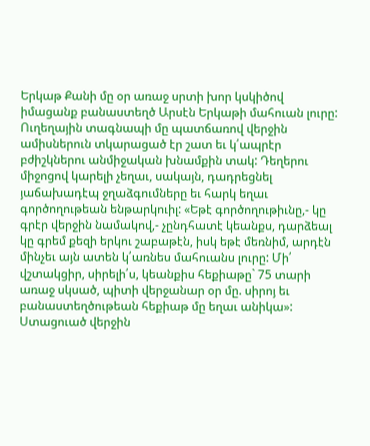Երկաթ Քանի մը օր առաջ սրտի խոր կսկիծով իմացանք բանաստեղծ Արսէն Երկաթի մահուան լուրը: Ուղեղային տագնապի մը պատճառով վերջին ամիսներուն տկարացած էր շատ եւ կ՛ապրէր բժիշկներու անմիջական խնամքին տակ: Դեղերու միջոցով կարելի չեղաւ, սակայն, դադրեցնել յաճախադէպ ջղաձգումները եւ հարկ եղաւ գործողութեան ենթարկուիլ: «Եթէ գործողութիւնը,- կը գրէր վերջին նամակով,- չընդհատէ կեանքս, դարձեալ կը գրեմ քեզի երկու շաբաթէն, իսկ եթէ մեռնիմ, արդէն մինչեւ այն ատեն կ՛առնես մահուանս լուրը: Մի՛ վշտակցիր, սիրելի՛ս, կեանքիս հեքիաթը` 75 տարի առաջ սկսած, պիտի վերջանար օր մը. սիրոյ եւ բանաստեղծութեան հեքիաթ մը եղաւ անիկա»: Ստացուած վերջին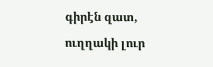գիրէն զատ, ուղղակի լուր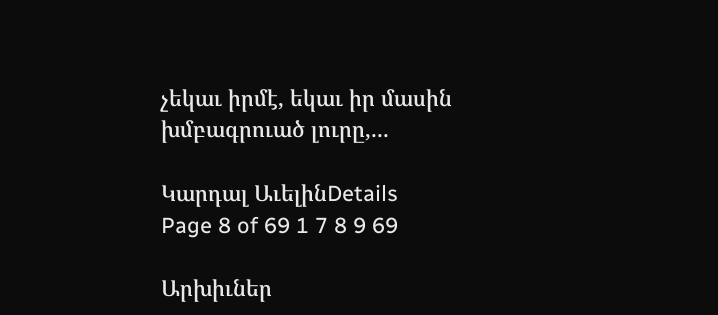չեկաւ իրմէ, եկաւ իր մասին խմբագրուած լուրը,...

Կարդալ ԱւելինDetails
Page 8 of 69 1 7 8 9 69

Արխիւներ